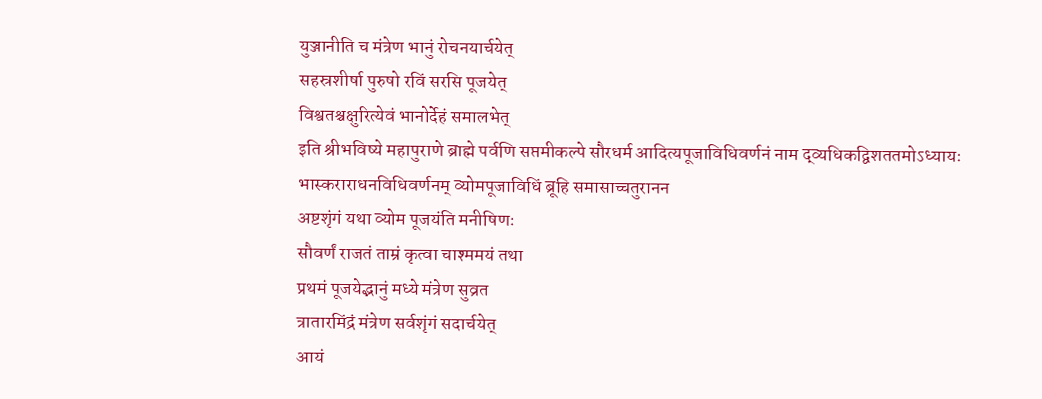युञ्जानीति च मंत्रेण भानुं रोचनयार्चयेत्
सहस्रशीर्षा पुरुषो रविं सरसि पूजयेत्
विश्वतश्चक्षुरित्येवं भानोर्देहं समालभेत्
इति श्रीभविष्ये महापुराणे ब्राह्मे पर्वणि सप्तमीकल्पे सौरधर्म आदित्यपूजाविधिवर्णनं नाम द्व्यधिकद्विशततमोऽध्यायः
भास्कराराधनविधिवर्णनम् व्योमपूजाविधिं ब्रूहि समासाच्चतुरानन
अष्टशृंगं यथा व्योम पूजयंति मनीषिणः
सौवर्णं राजतं ताम्रं कृत्वा चाश्ममयं तथा
प्रथमं पूजयेद्भानुं मध्ये मंत्रेण सुव्रत
त्रातारमिंद्रं मंत्रेण सर्वशृंगं सदार्चयेत्
आयं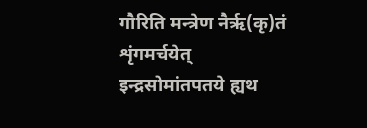गौरिति मन्त्रेण नैर्ऋ(कृ)तं शृंगमर्चयेत्
इन्द्रसोमांतपतये ह्यथ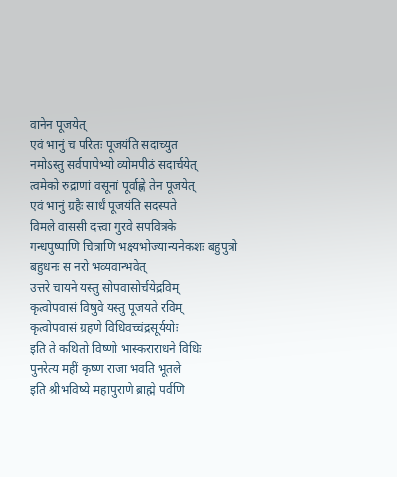वानेन पूजयेत्
एवं भानुं च परितः पूजयंति सदाच्युत
नमोऽस्तु सर्वपापेभ्यो व्योमपीठं सदार्चयेत्
त्वमेको रुद्राणां वसूनां पूर्वाह्णे तेन पूजयेत्
एवं भानुं ग्रहैः सार्धं पूजयंति सदस्पते
विमले वाससी दत्त्वा गुरवे सपवित्रके
गन्धपुष्पाणि चित्राणि भक्ष्यभोज्यान्यनेकशः बहुपुत्रो बहुधनः स नरो भव्यवान्भवेत्
उत्तरे चायने यस्तु सोपवासोर्चयेद्रविम्
कृत्वोपवासं विषुवे यस्तु पूजयते रविम्
कृत्वोपवासं ग्रहणे विधिवच्चंद्रसूर्ययोः
इति ते कथितो विष्णो भास्कराराधने विधिः
पुनरेत्य महीं कृष्ण राजा भवति भूतले
इति श्रीभविष्ये महापुराणे ब्राह्मे पर्वणि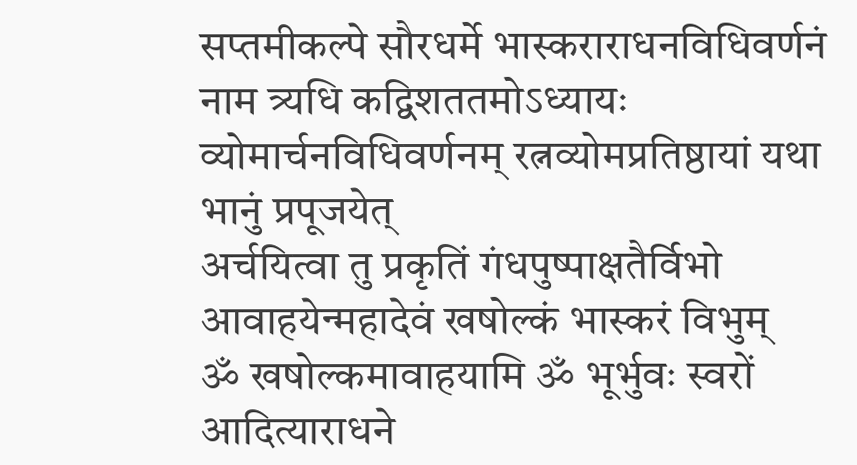सप्तमीकल्पे सौरधर्मे भास्कराराधनविधिवर्णनं नाम त्र्यधि कद्विशततमोऽध्यायः
व्योमार्चनविधिवर्णनम् रत्नव्योमप्रतिष्ठायां यथा भानुं प्रपूजयेत्
अर्चयित्वा तु प्रकृतिं गंधपुष्पाक्षतैर्विभो
आवाहयेन्महादेवं खषोल्कं भास्करं विभुम्
ॐ खषोल्कमावाहयामि ॐ भूर्भुवः स्वरों आदित्याराधने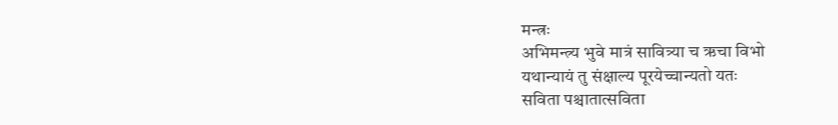मन्त्रः
अभिमन्त्र्य भुवे मात्रं सावित्र्या च ऋचा विभो
यथान्यायं तु संक्षाल्य पूरयेच्चान्यतो यतः
सविता पश्चातात्सविता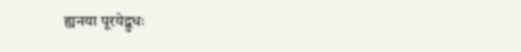ह्यनया पूरयेद्बुधः